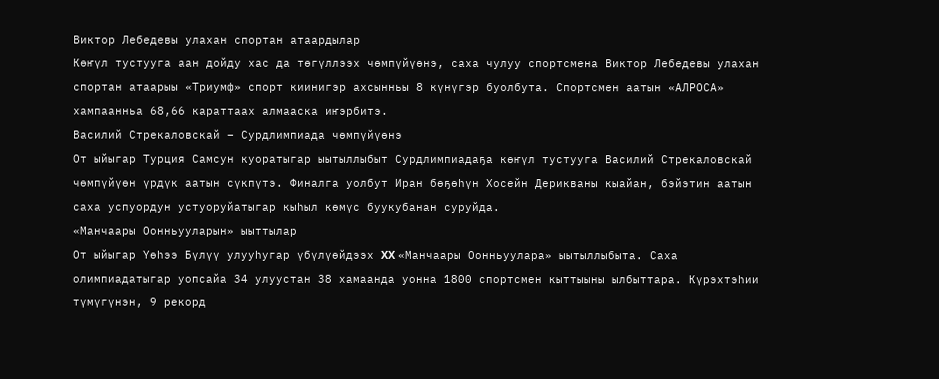Виктор Лебедевы улахан спортан атаардылар
Көҥүл тустууга аан дойду хас да төгүллээх чөмпүйүөнэ, саха чулуу спортсмена Виктор Лебедевы улахан спортан атаарыы «Триумф» спорт киинигэр ахсынньы 8 күнүгэр буолбута. Спортсмен аатын «АЛРОСА» хампаанньа 68,66 караттаах алмааска иҥэрбитэ.
Василий Стрекаловскай – Сурдлимпиада чөмпүйүөнэ
От ыйыгар Турция Самсун куоратыгар ыытыллыбыт Сурдлимпиадаҕа көҥүл тустууга Василий Стрекаловскай чөмпүйүөн үрдүк аатын сүкпүтэ. Финалга уолбут Иран бөҕөһүн Хосейн Дерикваны кыайан, бэйэтин аатын саха успуордун устуоруйатыгар кыһыл көмүс буукубанан суруйда.
«Манчаары Оонньууларын» ыыттылар
От ыйыгар Үөһээ Бүлүү улууһугар үбүлүөйдээх XX «Манчаары Оонньуулара» ыытыллыбыта. Саха олимпиадатыгар уопсайа 34 улуустан 38 хамаанда уонна 1800 спортсмен кыттыыны ылбыттара. Күрэхтэһии түмүгүнэн, 9 рекорд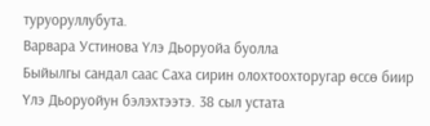туруоруллубута.
Варвара Устинова Үлэ Дьоруойа буолла
Быйылгы сандал саас Саха сирин олохтоохторугар өссө биир Үлэ Дьоруойун бэлэхтээтэ. 38 сыл устата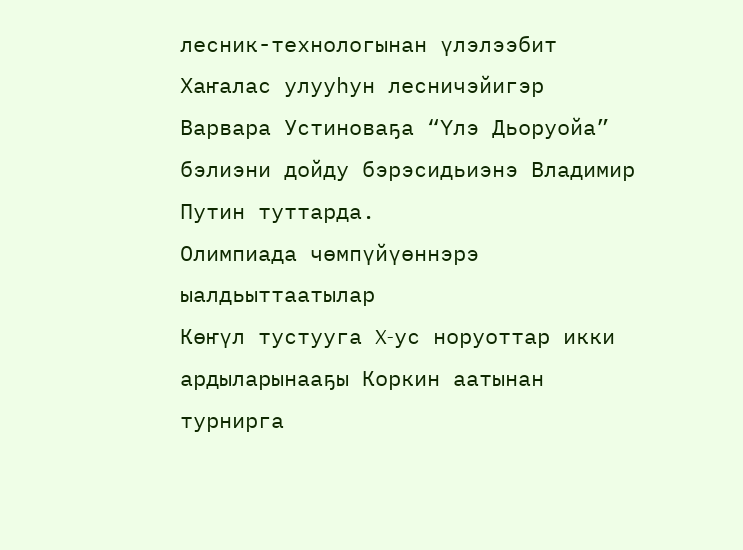лесник-технологынан үлэлээбит Хаҥалас улууһун лесничэйигэр Варвара Устиноваҕа “Үлэ Дьоруойа” бэлиэни дойду бэрэсидьиэнэ Владимир Путин туттарда.
Олимпиада чөмпүйүөннэрэ ыалдьыттаатылар
Көҥүл тустууга X-ус норуоттар икки ардыларынааҕы Коркин аатынан турнирга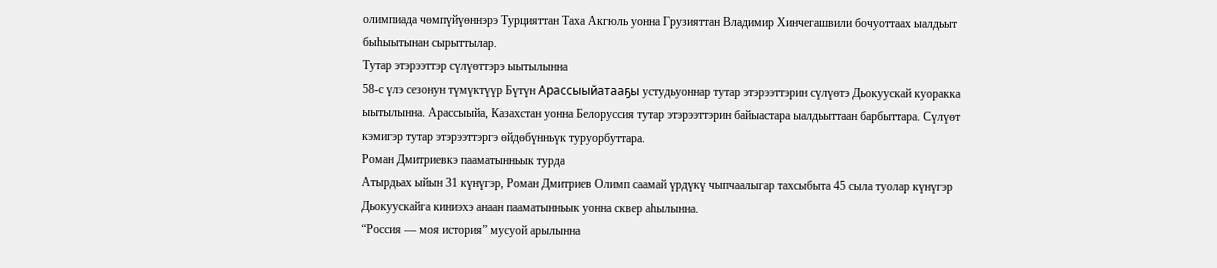олимпиада чөмпүйүөннэрэ Турцияттан Таха Акгюль уонна Грузияттан Владимир Хинчегашвили бочуоттаах ыалдьыт быһыытынан сырыттылар.
Тутар этэрээттэр сүлүөттэрэ ыытылынна
58-с үлэ сезонун түмүктүүр Бүтүн Арассыыйатааҕы устудьуоннар тутар этэрээттэрин сүлүөтэ Дьокуускай куоракка ыытылынна. Арассыыйа, Казахстан уонна Белоруссия тутар этэрээттэрин байыастара ыалдьыттаан барбыттара. Сүлүөт кэмигэр тутар этэрээттэргэ өйдөбүнньүк туруорбуттара.
Роман Дмитриевкэ пааматынньык турда
Атырдьах ыйын 31 күнүгэр, Роман Дмитриев Олимп саамай үрдүкү чыпчаалыгар тахсыбыта 45 cыла туолар күнүгэр Дьокуускайга киниэхэ анаан пааматынньык уонна сквер аһылынна.
“Россия — моя история” мусуой арылынна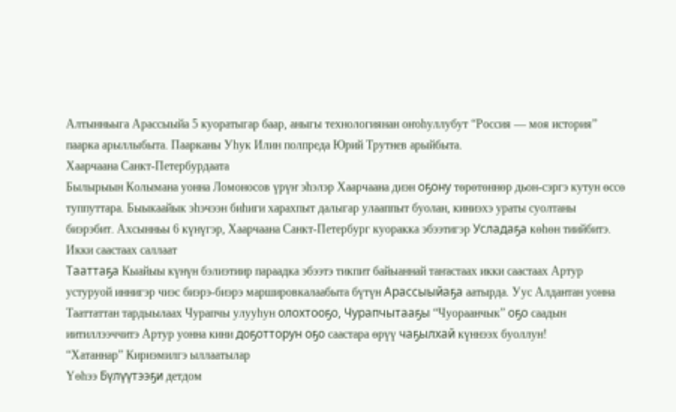Алтынньыга Арассыыйа 5 куоратыгар баар, аныгы технологиянан оҥоһуллубут “Россия — моя история” паарка арыллыбыта. Паарканы Уһук Илин полпреда Юрий Трутнев арыйбыта.
Хаарчаана Санкт-Петербурдаата
Былырыын Колымана уонна Ломоносов үрүҥ эһэлэр Хаарчаана диэн оҕону төрөтөннөр дьон-сэргэ кутун өссө туппуттара. Быыкаайык эһэчээн биһиги харахпыт далыгар улааппыт буолан, киниэхэ ураты суолтаны биэрэбит. Ахсынньы 6 күнүгэр, Хаарчаана Санкт-Петербург куоракка эбээтигэр Усладаҕа көһөн тиийбитэ.
Икки саастаах саллаат
Тааттаҕа Кыайыы күнүн бэлиэтиир параадка эбээтэ тикпит байыаннай таҥастаах икки саастаах Артур устуруой иннигэр чиэс биэрэ-биэрэ маршировкалаабыта бүтүн Арассыыйаҕа аатырда. Уус Алдантан уонна Тааттаттан тардыылаах Чурапчы улууһун олохтооҕо, Чурапчытааҕы “Чуораанчык” оҕо саадын иитиллээччитэ Артур уонна кини доҕотторун оҕо саастара өрүү чаҕылхай күннээх буоллун!
“Хатаннар” Кириэмилгэ ыллаатылар
Үөһээ Бүлүүтээҕи детдом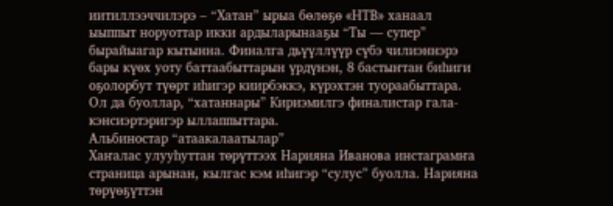иитиллээччилэрэ – “Хатан” ырыа бөлөҕө «НТВ» ханаал ыыппыт норуоттар икки ардыларынааҕы “Ты — супер” бырайыагар кытынна. Финалга дьүүллүүр сүбэ чилиэннэрэ бары күөх уоту баттаабыттарын үрдүнэн, 8 бастыҥтан биһиги оҕолорбут түөрт иһигэр киирбэккэ, күрэхтэн туораабыттара. Ол да буоллар, “хатаннары” Кириэмилгэ финалистар гала-кэнсиэртэригэр ыллаппыттара.
Альбиностар “атаакалаатылар”
Хаҥалас улууһуттан төрүттээх Нарияна Иванова инстаграмҥа страница арынан, кылгас кэм иһигэр “сулус” буолла. Нарияна төрүөҕүттэн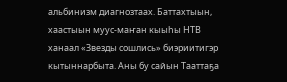альбинизм диагнозтаах. Баттахтыын, хаастыын муус-маҥан кыыһы НТВ ханаал «Звезды сошлись» биэриитигэр кытыннарбыта. Аны бу сайын Тааттаҕа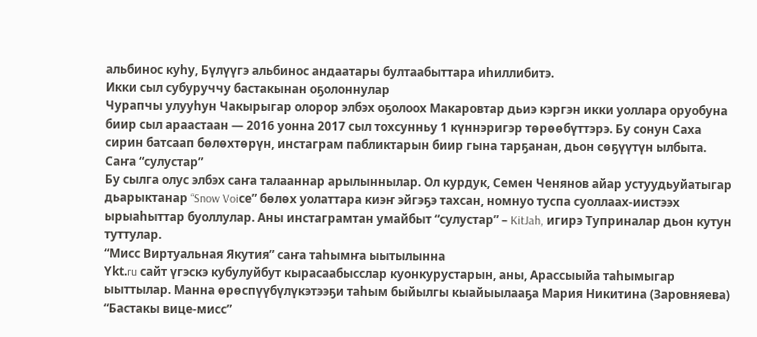альбинос куһу, Бүлүүгэ альбинос андаатары бултаабыттара иһиллибитэ.
Икки сыл субуруччу бастакынан оҕолоннулар
Чурапчы улууһун Чакырыгар олорор элбэх оҕолоох Макаровтар дьиэ кэргэн икки уоллара оруобуна биир сыл араастаан — 2016 уонна 2017 сыл тохсунньу 1 күннэригэр төрөөбүттэрэ. Бу сонун Саха сирин батсаап бөлөхтөрүн, инстаграм пабликтарын биир гына тарҕанан, дьон сөҕүүтүн ылбыта.
Саҥа “сулустар”
Бу сылга олус элбэх саҥа талааннар арылыннылар. Ол курдук, Семен Ченянов айар устуудьуйатыгар дьарыктанар “Snow Voiсе” бөлөх уолаттара киэҥ эйгэҕэ тахсан, номнуо туспа суоллаах-иистээх ырыаһыттар буоллулар. Аны инстаграмтан умайбыт “сулустар” – KitJah, игирэ Туприналар дьон кутун туттулар.
“Мисс Виртуальная Якутия” саҥа таһымҥа ыытылынна
Үkt.ru сайт үгэскэ кубулуйбут кырасаабысслар куонкурустарын, аны, Арассыыйа таһымыгар ыыттылар. Манна өрөспүүбүлүкэтээҕи таһым быйылгы кыайыылааҕа Мария Никитина (Заровняева) “Бастакы вице-мисс”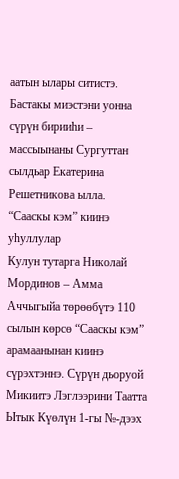аатын ылары ситистэ. Бастакы миэстэни уонна сүрүн бирииһи – массыынаны Сургуттан сылдьар Екатерина Решетникова ылла.
“Сааскы кэм” киинэ уһуллулар
Кулун тутарга Николай Мординов – Амма Аччыгыйа төрөөбүтэ 110 сылын көрсө “Сааскы кэм” арамаанынан киинэ сүрэхтэннэ. Сүрүн дьоруой Микиитэ Лэглээрини Таатта Ытык Күөлүн 1-гы №-дээх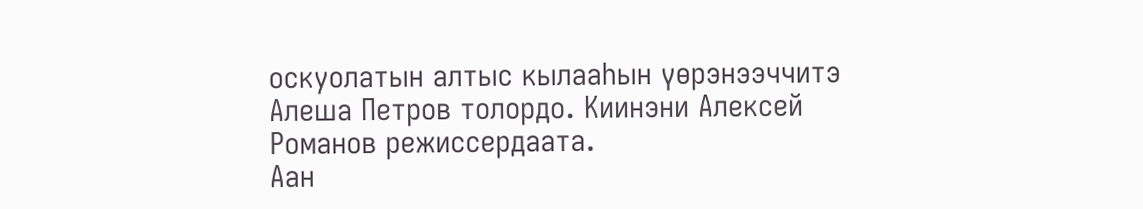оскуолатын алтыс кылааһын үөрэнээччитэ Алеша Петров толордо. Киинэни Алексей Романов режиссердаата.
Аан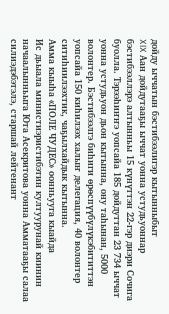дойду ыччатын бэстибээлигэр кытынныбыт
XIX Аан дойдутааҕы ыччат уонна устудьуоннар бэстибээллэрэ алтынньы 15 күнүттэн 22-гэр диэри Сочига буолла. Тэрээһиҥҥэ уопсайа 185 дойдуттан 23 734 ыччат уонна устудьуон дьон кытынна, ону таһынан, 5000 волонтер. Бэстибээлгэ биһиги өрөспүүбүлүкэбититтэн уопсайа 150 киһилээх халыҥ делегация, 40 волонтер ситиһиилээхтик, чаҕылхайдык кытынна.
Амма кыыһа «ПОЛЕ ЧУДЕС» оонньууга кыайда
Ис дьыала министиэристибэтин култуурунай киинин начаалынньыга Юта Асекритова уонна Амматааҕы салаа силиэдэбэтэлэ, старшай лейтенант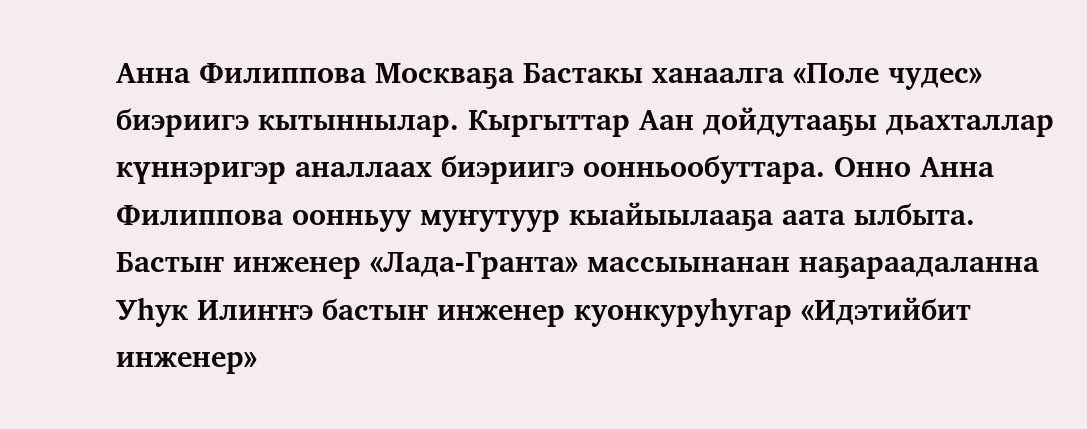Анна Филиппова Москваҕа Бастакы ханаалга «Поле чудес» биэриигэ кытыннылар. Кыргыттар Аан дойдутааҕы дьахталлар күннэригэр аналлаах биэриигэ оонньообуттара. Онно Анна Филиппова оонньуу муҥутуур кыайыылааҕа аата ылбыта.
Бастыҥ инженер «Лада-Гранта» массыынанан наҕараадаланна
Уһук Илиҥҥэ бастыҥ инженер куонкуруһугар «Идэтийбит инженер»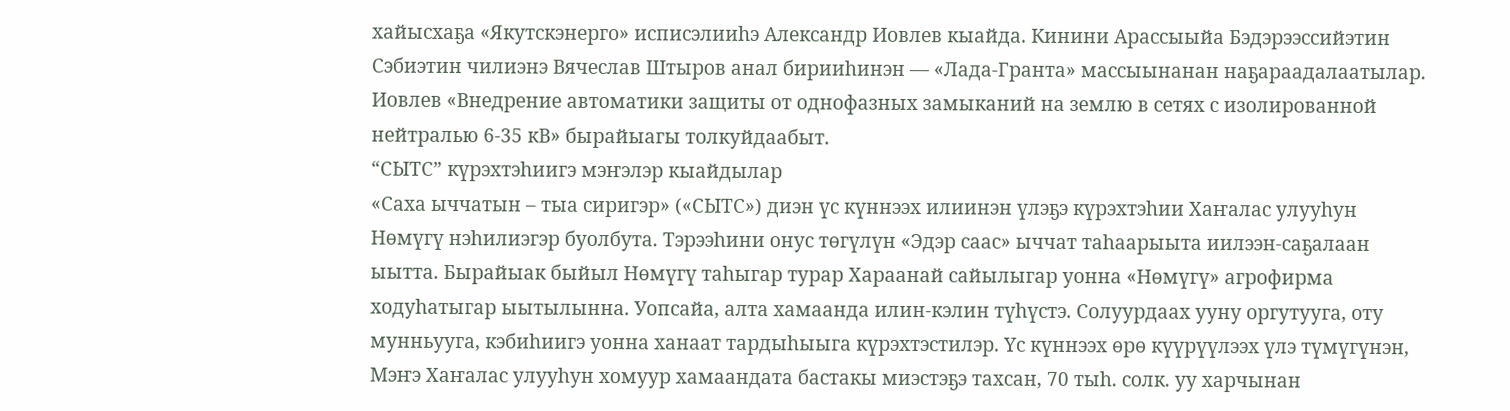хайысхаҕа «Якутскэнерго» исписэлииһэ Александр Иовлев кыайда. Кинини Арассыыйа Бэдэрээссийэтин Сэбиэтин чилиэнэ Вячеслав Штыров анал бирииһинэн — «Лада-Гранта» массыынанан наҕараадалаатылар. Иовлев «Внедрение автоматики защиты от однофазных замыканий на землю в сетях с изолированной нейтралью 6-35 кВ» бырайыагы толкуйдаабыт.
“СЫТС” күрэхтэһиигэ мэҥэлэр кыайдылар
«Саха ыччатын – тыа сиригэр» («СЫТС») диэн үс күннээх илиинэн үлэҕэ күрэхтэһии Хаҥалас улууһун Нөмүгү нэһилиэгэр буолбута. Тэрээһини онус төгүлүн «Эдэр саас» ыччат таһаарыыта иилээн-саҕалаан ыытта. Бырайыак быйыл Нөмүгү таһыгар турар Хараанай сайылыгар уонна «Нөмүгү» агрофирма ходуһатыгар ыытылынна. Уопсайа, алта хамаанда илин-кэлин түһүстэ. Солуурдаах ууну оргутууга, оту мунньууга, кэбиһиигэ уонна ханаат тардыһыыга күрэхтэстилэр. Үс күннээх өрө күүрүүлээх үлэ түмүгүнэн, Мэҥэ Хаҥалас улууһун хомуур хамаандата бастакы миэстэҕэ тахсан, 70 тыһ. солк. уу харчынан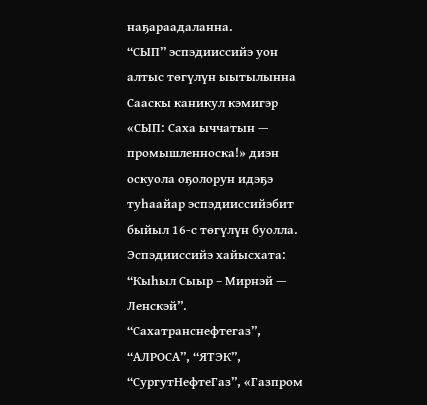наҕараадаланна.
“СЫП” эспэдииссийэ уон алтыс төгүлүн ыытылынна
Сааскы каникул кэмигэр «СЫП: Саха ыччатын — промышленноска!» диэн оскуола оҕолорун идэҕэ туһаайар эспэдииссийэбит быйыл 16-с төгүлүн буолла. Эспэдииссийэ хайысхата: “Кыһыл Сыыр – Мирнэй — Ленскэй”. “Сахатранснефтегаз”, “АЛРОСА”, “ЯТЭК”, “СургутНефтеГаз”, «Газпром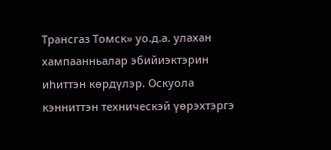Трансгаз Томск» уо.д.а. улахан хампаанньалар эбийиэктэрин иһиттэн көрдүлэр. Оскуола кэнниттэн техническэй үөрэхтэргэ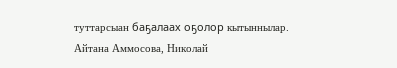туттарсыан баҕалаах оҕолор кытыннылар.
Айтана Аммосова, Николай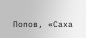Попов, «Саха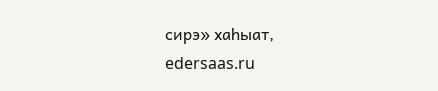сирэ» хаһыат, edersaas.ru